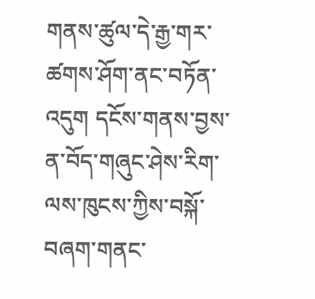གནས་ཚུལ་དེ་རྒྱ་གར་ཚགས་ཤོག་ནང་བཏོན་འདུག དངོས་གནས་བྱས་ན་བོད་གཞུང་ཤེས་རིག་ལས་ཁུངས་ཀྱིས་བསྐོ་བཞག་གནང་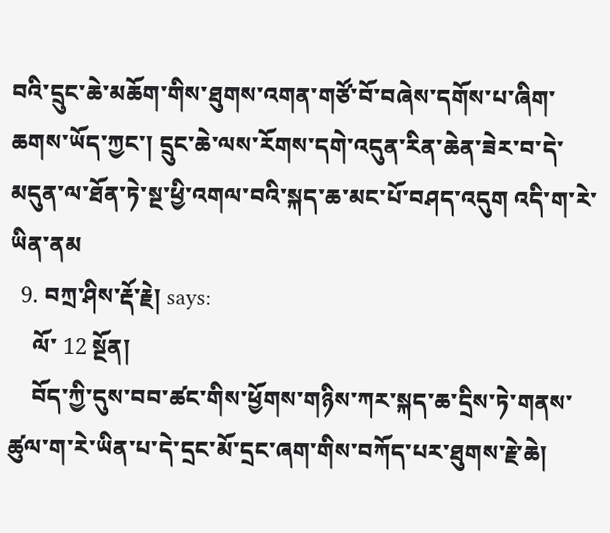བའི་དྲུང་ཆེ་མཆོག་གིས་ཐུགས་འགན་གཙོ་བོ་བཞེས་དགོས་པ་ཞིག་ཆགས་ཡོད་ཀྱང་། དྲུང་ཆེ་ལས་རོགས་དགེ་འདུན་རིན་ཆེན་ཟེར་བ་དེ་མདུན་ལ་ཐོན་ཏེ་སྔ་ཕྱི་འགལ་བའི་སྐད་ཆ་མང་པོ་བཤད་འདུག འདི་ག་རེ་ཡིན་ནམ
  9. བཀྲ་ཤིས་རྡོ་རྗེ། says:
    ལོ་ 12 སྔོན།
    བོད་ཀྱི་དུས་བབ་ཚང་གིས་ཕྱོགས་གཉིས་ཀར་སྐད་ཆ་དྲིས་ཏེ་གནས་ཚུལ་ག་རེ་ཡིན་པ་དེ་དྲང་མོ་དྲང་ཞག་གིས་བཀོད་པར་ཐུགས་རྗེ་ཆེ།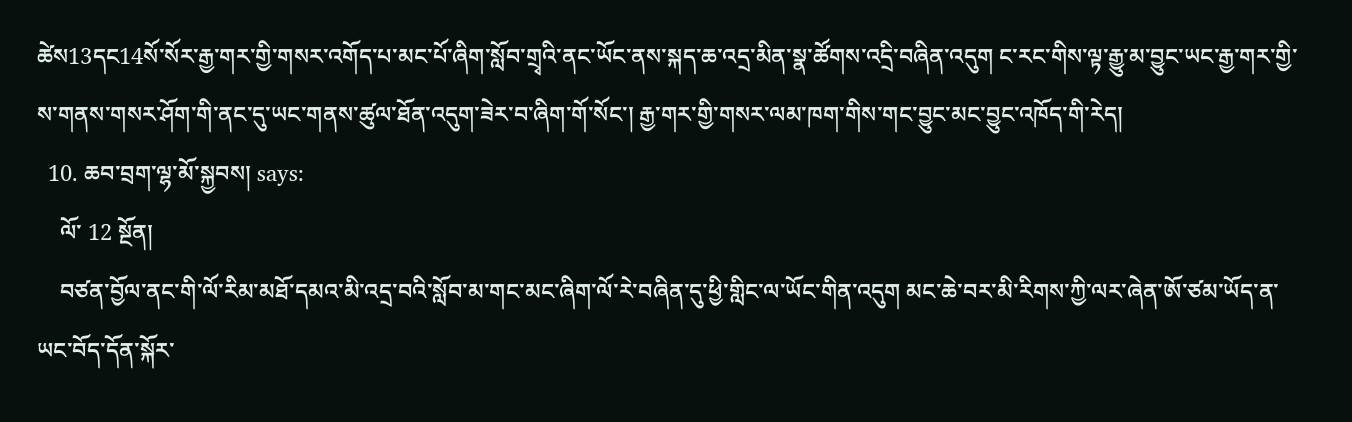ཚེས13དང14སོ་སོར་རྒྱ་གར་གྱི་གསར་འགོད་པ་མང་པོ་ཞིག་སློབ་གྲྭའི་ནང་ཡོང་ནས་སྐད་ཆ་འདྲ་མིན་སྣ་ཚོགས་འདྲི་བཞིན་འདུག ང་རང་གིས་ལྟ་རྒྱུ་མ་བྱུང་ཡང་རྒྱ་གར་གྱི་ས་གནས་གསར་ཤོག་གི་ནང་དུ་ཡང་གནས་ཚུལ་ཐོན་འདུག་ཟེར་བ་ཞིག་གོ་སོང་། རྒྱ་གར་གྱི་གསར་ལམ་ཁག་གིས་གང་བྱུང་མང་བྱུང་འཁོད་གི་རེད།
  10. ཆབ་བྲག་ལྷ་མོ་སྐྱབས། says:
    ལོ་ 12 སྔོན།
    བཙན་བྱོལ་ནང་གི་ལོ་རིམ་མཐོ་དམའ་མི་འདྲ་བའི་སློབ་མ་གང་མང་ཞིག་ལོ་རེ་བཞིན་དུ་ཕྱི་གླིང་ལ་ཡོང་གིན་འདུག མང་ཆེ་བར་མི་རིགས་ཀྱི་ལར་ཞེན་ཨོ་ཙམ་ཡོད་ན་ཡང་བོད་དོན་སྐོར་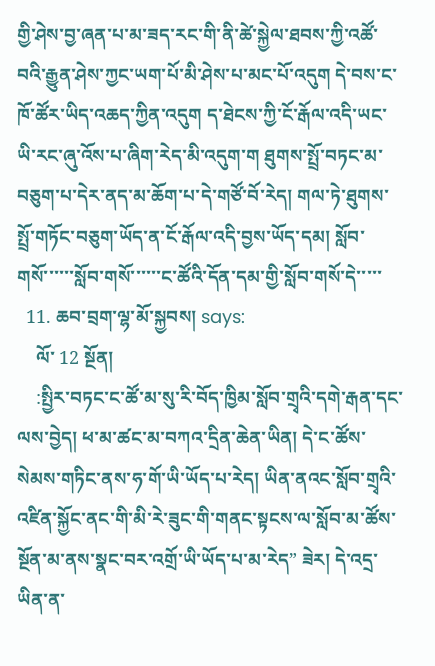གྱི་ཤེས་བྱ་ཞན་པ་མ་ཟད་རང་གི་ནི་ཚེ་སྐྱེལ་ཐབས་ཀྱི་འཚོ་བའི་རྒྱུན་ཤེས་ཀྱང་ཡག་པོ་མི་ཤེས་པ་མང་པོ་འདུག དེ་བས་ང་ཁོ་ཚོར་ཡིད་འཆད་ཀྱིན་འདུག ད་ཐེངས་ཀྱི་ངོ་རྒོལ་འདི་ཡང་ཡི་རང་ཞུ་འོས་པ་ཞིག་རེད་མི་འདུག་ག ཐུགས་སྤྲོ་བཏང་མ་བཅུག་པ་དེར་ནད་མ་ཆོག་པ་དེ་གཙོ་བོ་རེད། གལ་ཏེ་ཐུགས་སྤྲོ་གཏོང་བཅུག་ཡོད་ན་ངོ་རྒོལ་འདི་བྱས་ཡོད་དམ། སློབ་གསོ་་་་་་སློབ་གསོ་་་་་་ང་ཚོའི་དོན་དམ་གྱི་སློབ་གསོ་དེ་་་་་
  11. ཆབ་བྲག་ལྷ་མོ་སྐྱབས། says:
    ལོ་ 12 སྔོན།
    :སྤྱིར་བཏང་ང་ཚོ་མ་སུ་རི་བོད་ཁྱིམ་སློབ་གྲྭའི་དགེ་རྒན་དང་ལས་བྱེད། ཕ་མ་ཚང་མ་བཀའ་དྲིན་ཆེན་ཡིན། དེ་ང་ཚོས་སེམས་གཏིང་ནས་ཧ་གོ་ཡི་ཡོད་པ་རེད། ཡིན་ནའང་སློབ་གྲྭའི་འཛིན་སྐྱོང་ནང་གི་མི་རེ་ཟུང་གི་གནང་སྟངས་ལ་སློབ་མ་ཚོས་སྔོན་མ་ནས་སྣང་བར་འགྲོ་ཡི་ཡོད་པ་མ་རེད” ཟེར། དེ་འདྲ་ཡིན་ན་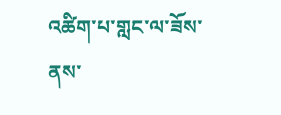འཚིག་པ་གླང་ལ་ཟོས་ནས་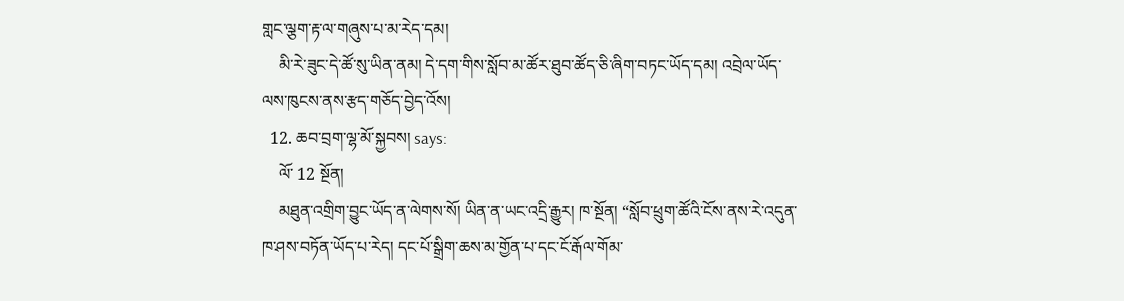གླང་ལྕག་རྟ་ལ་གཞུས་པ་མ་རེད་དམ།
    མི་རེ་ཟུང་དེ་ཚོ་སུ་ཡིན་ནམ། དེ་དག་གིས་སློབ་མ་ཚོར་ཐུབ་ཚོད་ཅི་ཞིག་བཏང་ཡོད་དམ། འབྲེལ་ཡོད་ལས་ཁུངས་ནས་རྩད་གཅོད་བྱེད་འོས།
  12. ཆབ་བྲག་ལྷ་མོ་སྐྱབས། says:
    ལོ་ 12 སྔོན།
    མཐུན་འགྲིག་བྱུང་ཡོད་ན་ལེགས་སོ། ཡིན་ན་ཡང་འདྲི་རྒྱུར། ཁ་སྔོན། “སློབ་ཕྲུག་ཚོའི་ངོས་ནས་རེ་འདུན་ཁ་ཤས་བཏོན་ཡོད་པ་རེད། དང་པོ་སྒྲིག་ཆས་མ་གྱོན་པ་དང་ངོ་རྒོལ་གོམ་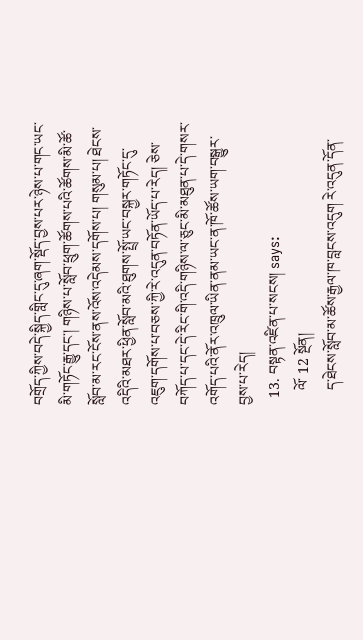བགྲོད་ཀྱིས་བདེ་སྐྱིད་གླིང་དུ་ཞག་སྡོད་བྱས་པར་ཉེས་པ་གང་ཡང་མི་གཏོང་རྒྱུ་དང་། གཉིས་པ་སློབ་ཕྲུག་ཚོགས་པའི་ཚོགས་མི་ཚོ་སློབ་མ་རང་ངོས་ནས་འོས་འདེམས་དགོས་པ། གསུམ་པ། ཐེངས་འདིའི་མཐར་ཕྱིན་སློབ་མའི་ཐུགས་སྤྲོ་ཡང་བསྐྱར་གཏོང་དུ་འཇུག་དགོས་པ་བཅས་ཀྱི་རེ་འདུན་བཏོན་ཡོད་པ་རེད། ཅེས་བཀོད་པ་དང་དེ་རིང་གི་འདི་གཉིས་ལ་ཅུང་མི་མཐུན་པ་དེ་གསར་འགོད་པའི་ནོར་འཁྲུལ་ཡིན་ནམ་ཡང་ན་ཁོ་ཚོས་ཡག་བསྒྱུར་བྱས་པ་རེད།
  13. བསྟན་འཛིན་པ་སངས། says:
    ལོ་ 12 སྔོན།
    ད་ཐེངས་སློབ་མ་ཚོས་རྒྱལ་ཁ་བླངས་འདུག རེ་འདུན་དོན་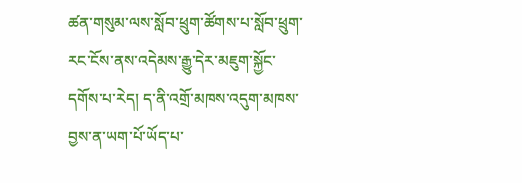ཚན་གསུམ་ལས་སློབ་ཕྲུག་ཚོགས་པ་སློབ་ཕྲུག་རང་ངོས་ནས་འདེམས་རྒྱུ་དེར་མཇུག་སྐྱོང་དགོས་པ་རེད། ད་ནི་འགྲོ་མཁས་འདུག་མཁས་བྱས་ན་ཡག་པོ་ཡོད་པ་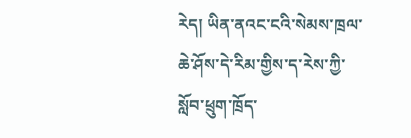རེད། ཡིན་ནའང་ངའི་སེམས་ཁྲལ་ཆེ་ཤོས་དེ་རིམ་གྱིས་ད་རེས་ཀྱི་སློབ་ཕྲུག་ཁྲོད་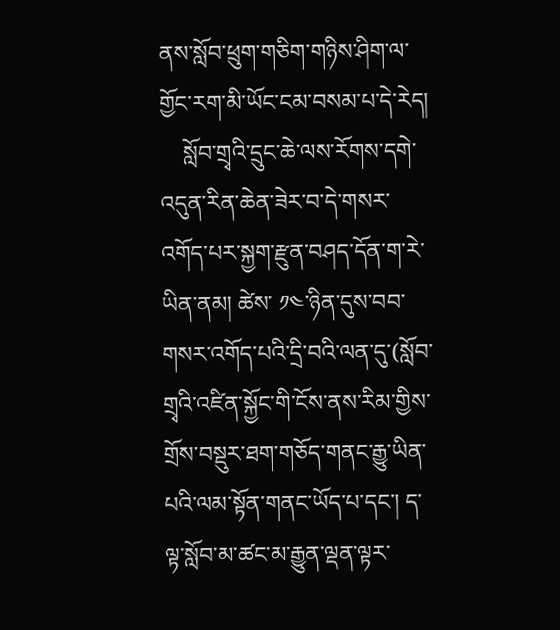ནས་སློབ་ཕྲུག་གཅིག་གཉིས་ཤིག་ལ་གྱོང་རག་མི་ཡོང་ངམ་བསམ་པ་དེ་རེད།
    སློབ་གྲྭའི་དྲུང་ཆེ་ལས་རོགས་དགེ་འདུན་རིན་ཆེན་ཟེར་བ་དེ་གསར་འགོད་པར་སྐྱག་རྫུན་བཤད་དོན་ག་རེ་ཡིན་ནམ། ཚེས་ ༡༤་ཉིན་དུས་བབ་གསར་འགོད་པའི་དྲི་བའི་ལན་དུ་(སློབ་གྲྭའི་འཛིན་སྐྱོང་གི་ངོས་ནས་རིམ་གྱིས་གྲོས་བསྡུར་ཐག་གཅོད་གནང་རྒྱུ་ཡིན་པའི་ལམ་སྟོན་གནང་ཡོད་པ་དང་། ད་ལྟ་སློབ་མ་ཚང་མ་རྒྱུན་ལྡན་ལྟར་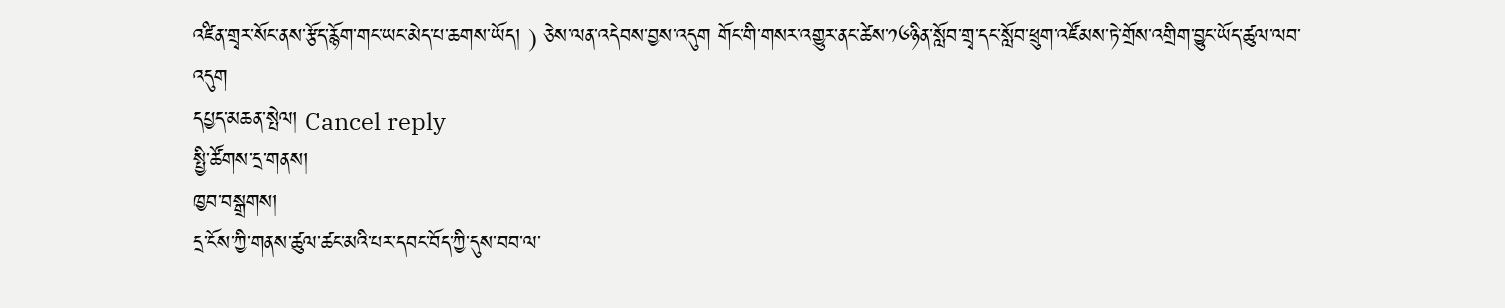འཛིན་གྲྭར་སོང་ནས་རྩོད་རྙོག་གང་ཡང་མེད་པ་ཆགས་ཡོད། ) ཅེས་ལན་འདེབས་བྱས་འདུག གོང་གི་གསར་འགྱུར་ནང་ཚེས་༡༦ཉིན་སློབ་གྲྭ་དང་སློབ་ཕྲུག་འཛོམས་ཏེ་གྲོས་འགྲིག་བྱུང་ཡོད་ཚུལ་ལབ་འདུག
དཔྱད་མཆན་སྤེལ། Cancel reply
སྤྱི་ཚོགས་དྲ་གནས།
ཁྱབ་བསྒྲགས།
དྲ་ངོས་ཀྱི་གནས་ཚུལ་ཚང་མའི་པར་དབང་བོད་ཀྱི་དུས་བབ་ལ་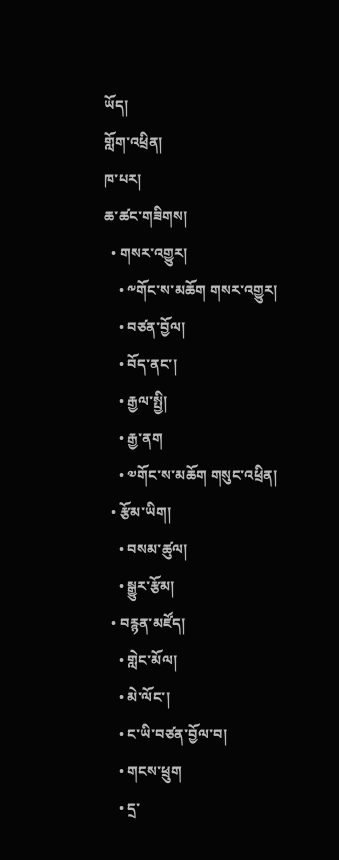ཡོད།
གློག་འཕྲིན།
ཁ་པར།
ཆ་ཚང་གཟིགས།
  • གསར་འགྱུར།
    • ༸གོང་ས་མཆོག གསར་འགྱུར།
    • བཙན་བྱོལ།
    • བོད་ནང་།
    • རྒྱལ་སྤྱི།
    • རྒྱ་ནག
    • ༧གོང་ས་མཆོག གསུང་འཕྲིན།
  • རྩོམ་ཡིག།
    • བསམ་ཚུལ།
    • སྒྱུར་རྩོམ།
  • བརྙན་མཛོད།
    • གླེང་མོལ།
    • མེ་ལོང་།
    • ང་ཡི་བཙན་བྱོལ་བ།
    • གངས་ཕྲུག
    • དྲ་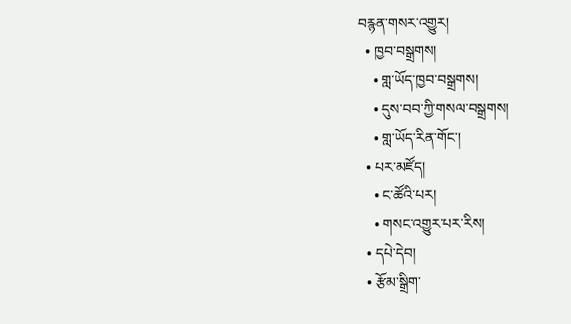བརྙན་གསར་འགྱུར།
  • ཁྱབ་བསྒྲགས།
    • གླ་ཡོད་ཁྱབ་བསྒྲགས།
    • དུས་བབ་ཀྱི་གསལ་བསྒྲགས།
    • གླ་ཡོད་རིན་གོང་།
  • པར་མཛོད།
    • ང་ཚོའི་པར།
    • གསང་འགྱུར་པར་རིས།
  • དཔེ་དེབ།
  • རྩོམ་སྒྲིག་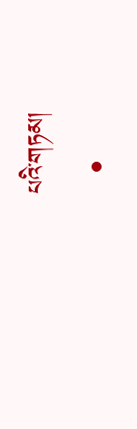པའི་གཏམ།
  •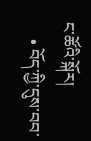ང་ཚོའི་སྐོར།
    • བོད་ཀྱི་དུས་བབ་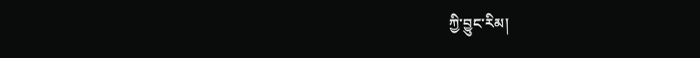ཀྱི་བྱུང་རིམ།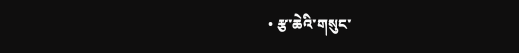• རྩ་ཆེའི་གསུང་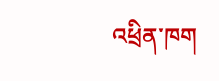འཕྲིན་ཁག